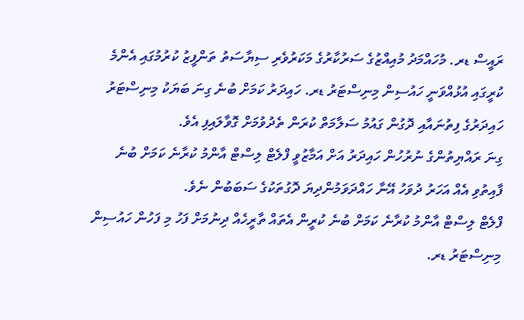ރައީސް ޑރ. މުހައްމަދު މުއިއްޒުގެ ސަރުކާރުގެ މަކަރުވެރި ސިޔާސަތު ތަންފީޒު ކުރުމުގައި އެންމެ ކުރީގައި އުޅުއްވަނީ ހައުސިން މިނިސްޓަރު ޑރ. ހައިދަރު ކަމަށް ބުނެ ގިނަ ބަޔަކު މިނިސްޓަރު ހައިދަރުގެ ފިތުނައާއި ދޮގުން ގައުމު ސަލާމަތް ކުރަން ތެދުވުމަށް ގޮވާލައިފި އެވެ.
ގިނަ ރައްޔިތުންގެ ނުރުހުން ހައިދަރު އަށް އަމާޒުވީ ފްލެޓް ލިސްޓް އާންމު ކުރާނެ ކަމަށް ބުނެ ފާއިތުވި އެއް އަހަރު ދުވަހު އޭނާ ހައްދަވަމުންދިޔަ ދޮގުތަކުގެ ސަބަބުން ނެވެ.
ފްލެޓް ލިސްޓް އާންމު ކުރާނެ ކަމަށް ބުނެ ކުރީން އެތައް ތާރީހެއް ދިނުމަށް ފަހު މި ފަހުން ހައުސިން މިނިސްޓަރު ޑރ.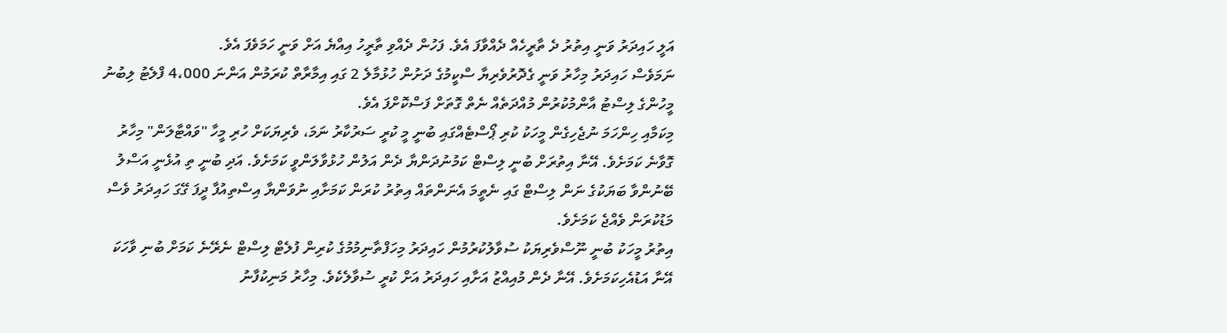އަލީ ހައިދަރު ވަނީ އިތުރު ދެ ތާރީހެއް ދެއްވާފަ އެވެ. ފަހުން ދެއްވި ތާރީހު އިއްޔެ އަށް ވަނީ ހަމަވެފަ އެވެ.
ނަމަވެސް ހައިދަރު މިހާރު ވަނީ ގެދޮރުވެރިޔާ ސްކީމުގެ ދަށުން ހުޅުމާލެ 2 ގައި އިމާރާތް ކުރަމުން އަންނަ 4،000 ފްލެޓު ލިބުނު މީހުންގެ ލިސްޓު އާންމުކުރުން މުއްދަތެއް ނެތް ގޮތަށް ފަސްކޮށްފަ އެވެ.
މިކަމާއި ހިންހަމަ ނުޖެހިގެން މީހަކު ކުރި ޕޯސްޓެއްގައި ބުނީ މީ ކުރީ ސަރުކާރު ނަމަ، ވެރިޔަކަށް ހުރި މީހާ "ވައްޓާލަން" މިހާރު ގޮވާނެ ކަމަށެވެ. އޭނާ އިތުރަށް ބުނީ ލިސްޓް ކަމުނުދަންޔާ ދެން އަލުން ހުޅުވާލަންވީ ކަމަށެވެ. އަދި ބުނީ ތި އުޅެނީ އަސްލު ބޭނުންވާ ބަޔަކުގެ ނަން ލިސްޓް ގައި ނެތީމަ އެނަންތައް އިތުރު ކުރަން ކަމަށާއި ނުވަންޔާ އިސްތިއުފާ ދީފަ ގޭގަ ހައިދަރު ވެސް މަޑުކުރަން ވެއްޖެ ކަމަށެވެ.
އިތުރު މީހަކު ބުނީ ނޫސްވެރިޔަކު ސުވާލުކުރުމުން ހައިދަރު މިހަފްތާނިމުމުގެ ކުރިން ފުލެޓް ލިސްޓް ނެރޭނެ ކަމަށް ބުނި ވާހަކަ އޭނާ އަޑުއެހިކަމަށެވެ. އޭނާ ދެން މުއިއްޒު އަށާއި ހައިދަރު އަށް ކުރީ ސުވާލެކެވެ. މިހާރު މަނިކުފާނު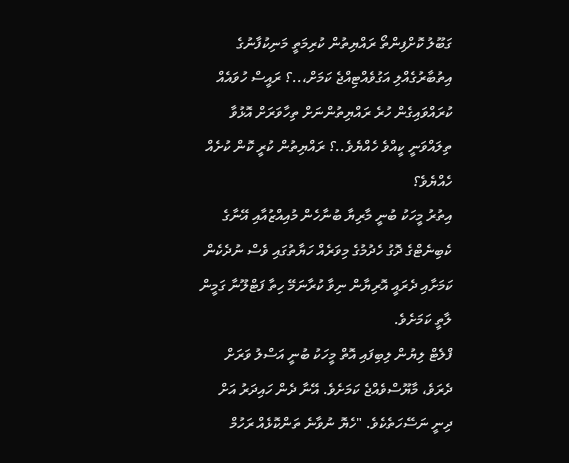ގަބޫލު ކޮށްފިންތޯ ރައްޔިތުން ކުރިމަތީ މަނިކުފާނުގެ އިތުބާރުގެއްލި އަގުވެއްޓިއްޖެ ކަމަށް،..؟ ރައީސް ހުވައެއް ކުރައްވައިގެން ހުރެ ރައްޔިތުންނަށް ތިހާވަރަށް އޮޅުވާ ތިލައްވަނީ ކީއްވެ ހެއްޔެވެ..؟ ރައްޔިތުން ކުރީ ކޮން ކުށެއް ހެއްޔެވެ؟
އިތުރު މީހަކު ބުނީ މާރިޔާ ބުނާހެން މުއިއްޒުއާއި އޭނާގެ ކެބިނެޓްގެ ދޮގު ހެދުމުގެ މިވަރެއް ހަޔާތުގައި ވެސް ނުދެކެން ކަމަށާއި ދެރައީ އޮރިޔާން ނިވާ ކުރާނަމޭ ހިތާ ފަޓްލޫނާ ގަމީން ލާތީ ކަމަށެވެ.
ފްލެޓް ލިޔުން ލިބިފައި އޮތް މީހަކު ބުނީ އަސްލު ވަރަށް ދެރަވެ، މާޔޫސްވެއްޖެ ކަމަށެވެ. އޭނާ ދެން ހައިދަރު އަށް ދިނީ ނަސޭހަތެކެވެ. "ހެޔޮ ނުވާނެ ތަންކޮޅެއް ރަހުމް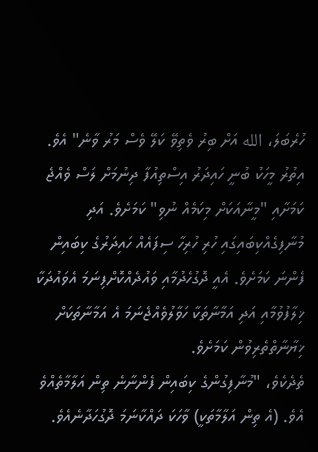ހުރެބަލަ، الله އަށް ބިރު ވެތިވޭ ކަލޭ ވެސް މަރު ވާނެ" އެވެ.
އިތުރު މީހަކު ބުނީ ހައިދަރު އިސްތިއުފާ ދިނުމަށް ލަސް ވެއްޖެ ކަމަށާއި "މީނާއަކަށް މިކަމެއް ނުވި" ކަމަށެވެ. އަދި މުނާފިގެއްކިބައިގައި ހުރި ހުރިހާ ސިފައެއް ހައިދަރުގެ ކިބައިން ފެންނަ ކަމަށެވެ. އެއީ ދޮގުހެދުމާއި ވައުދެއްކޮށްފިނަމަ އެވައުދަކާ ޚިލާފުވުމާއި އަދި އަމާނާތަކާ ހަވާލުވެއްޖެނަމަ އެ އަމާނާތަކަށް ޚިޔާނާތްތެރިވުން ކަމަށެވެ.
ތެދެކެވެ، "މުނާފިގުންގެ ކިބައިން ފެންނާނެ ތިން އަލާމާތެއްވެ އެވެ. (އެ ތިން އަލާމާތަކީ) ވާހަކަ ދައްކާނަމަ ދޮގުހަދާނެއެވެ.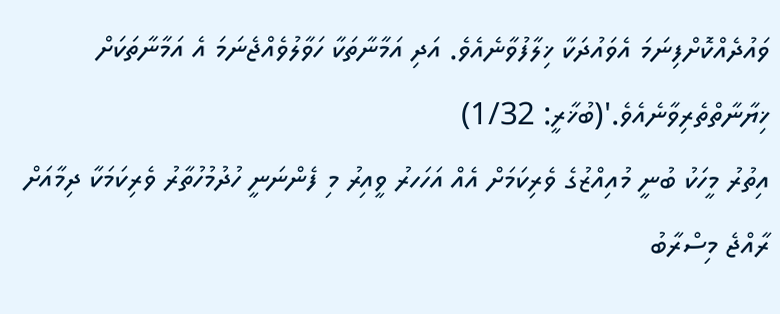ވައުދެއްކޮށްފިނަމަ އެވައުދަކާ ޚިލާފުވާނެއެވެ. އަދި އަމާނާތަކާ ހަވާލުވެއްޖެނަމަ އެ އަމާނާތަކަށް ޚިޔާނާތްތެރިވާނެއެވެ.'(ބުޚާރީ: 1/32)
އިތުރު މީހަކު ބުނީ މުއިއްޒުގެ ވެރިކަމަށް އެއް އަހަހރު ވީއިރު މި ފެންނަނީ ހުދުމުހުތާރު ވެރިކަމަކާ ދިމާއަށް ރާއްޖެ މިސްރާބު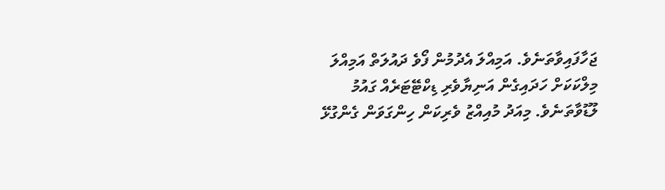ޖަހާފައިވާތަނެވެ. އަމިއްލަ އެދުމުން ފޯވެ ދައުލަތް އަމިއްލަ މިލްކަކަށް ހަދައިގެން އަނިޔާވެރި ޑިކްޓޭޓަރެއް ގައުމު ލޫޑުވާތަނެވެ. މިއަދު މުއިއްޒު ވެރިކަން ހިންގަވަން ގެންގުޅޭ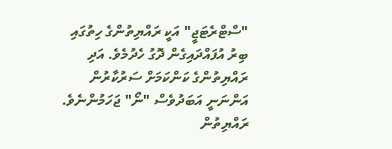"ސްޓްރެޓަޖީ" އަކީ ރައްޔިތުންގެ ހިތުގައި ބިރު އުފައްދައިގެން ދޮގު ހެދުމެވެ. އަދި ރައްޔިތުންގެ ކަންކަމަށް ސަރުކާރުން އަންނަނީ އަބަދުވެސް "ނޯ" ޖަހަމުންނެވެ. ރައްޔިތުން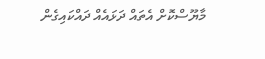މާޔޫސްކޮށް އެތައް ދަޅައެއް ދައްކައިގެން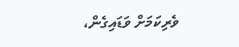ވެރިކަމަށް ވަޑައިގެން،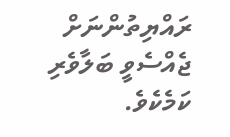ރައްޔިތުންނަށް ޖެއްސެވީ ބަލާވެރި ކަމެކެވެ.